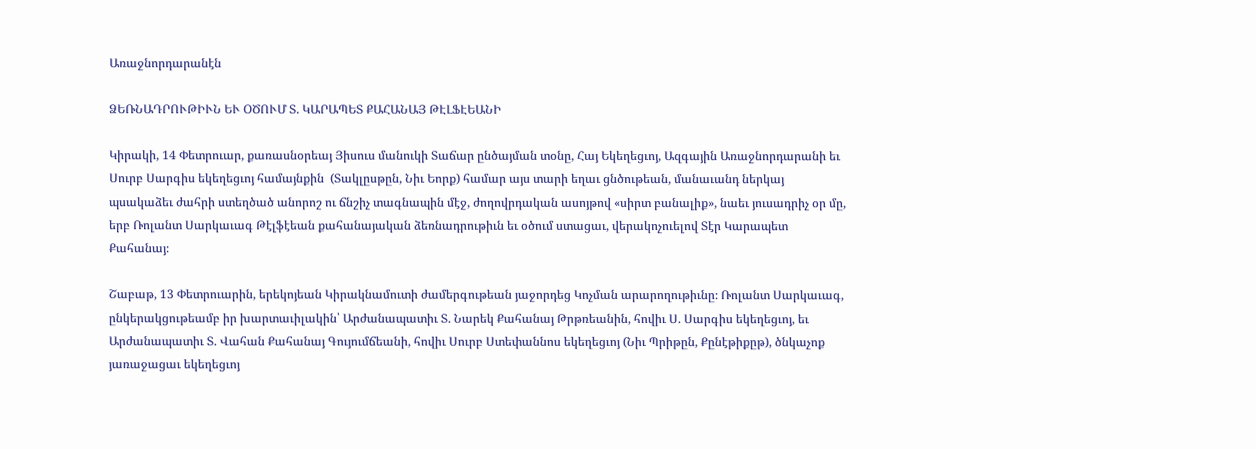Առաջնորդարանէն

ՁԵՌՆԱԴՐՈՒԹԻՒՆ ԵՒ ՕԾՈՒՄ Տ. ԿԱՐԱՊԵՏ ՔԱՀԱՆԱՅ ԹԷԼՖԷԵԱՆԻ

Կիրակի, 14 Փետրուար, քառասնօրեայ Յիսուս մանուկի Տաճար ընծայման տօնը, Հայ Եկեղեցւոյ, Ազգային Առաջնորդարանի եւ Սուրբ Սարգիս եկեղեցւոյ համայնքին  (Տակլըսթըն, Նիւ Եորք) համար այս տարի եղաւ ցնծութեան, մանաւանդ ներկայ պսակաձեւ ժահրի ստեղծած անորոշ ու ճնշիչ տագնապին մէջ, ժողովրդական ասոյթով «սիրտ բանալիք», նաեւ յուսադրիչ օր մը, երբ Ռոլանտ Սարկաւագ Թէլֆէեան քահանայական ձեռնադրութիւն եւ օծում ստացաւ, վերակոչուելով Տէր Կարապետ Քահանայ։

Շաբաթ, 13 Փետրուարին, երեկոյեան Կիրակնամուտի ժամերգութեան յաջորդեց Կոչման արարողութիւնը։ Ռոլանտ Սարկաւագ, ընկերակցութեամբ իր խարտաւիլակին՝ Արժանապատիւ Տ. Նարեկ Քահանայ Թրթռեանին, հովիւ Ս. Սարգիս եկեղեցւոյ, եւ Արժանապատիւ Տ. Վահան Քահանայ Գույումճեանի, հովիւ Սուրբ Ստեփաննոս եկեղեցւոյ (Նիւ Պրիթըն, Քընէթիքըթ), ծնկաչոք յառաջացաւ եկեղեցւոյ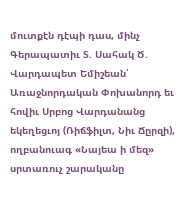մուտքէն դէպի դաս, մինչ Գերապատիւ Տ. Սահակ Ծ․ Վարդապետ Եմիշեան՝ Առաջնորդական Փոխանորդ եւ հովիւ Սրբոց Վարդանանց եկեղեցւոյ (Ռիճֆիլտ, Նիւ Ճըրզի), ողբանուագ «Նայեա ի մեզ» սրտառուչ շարականը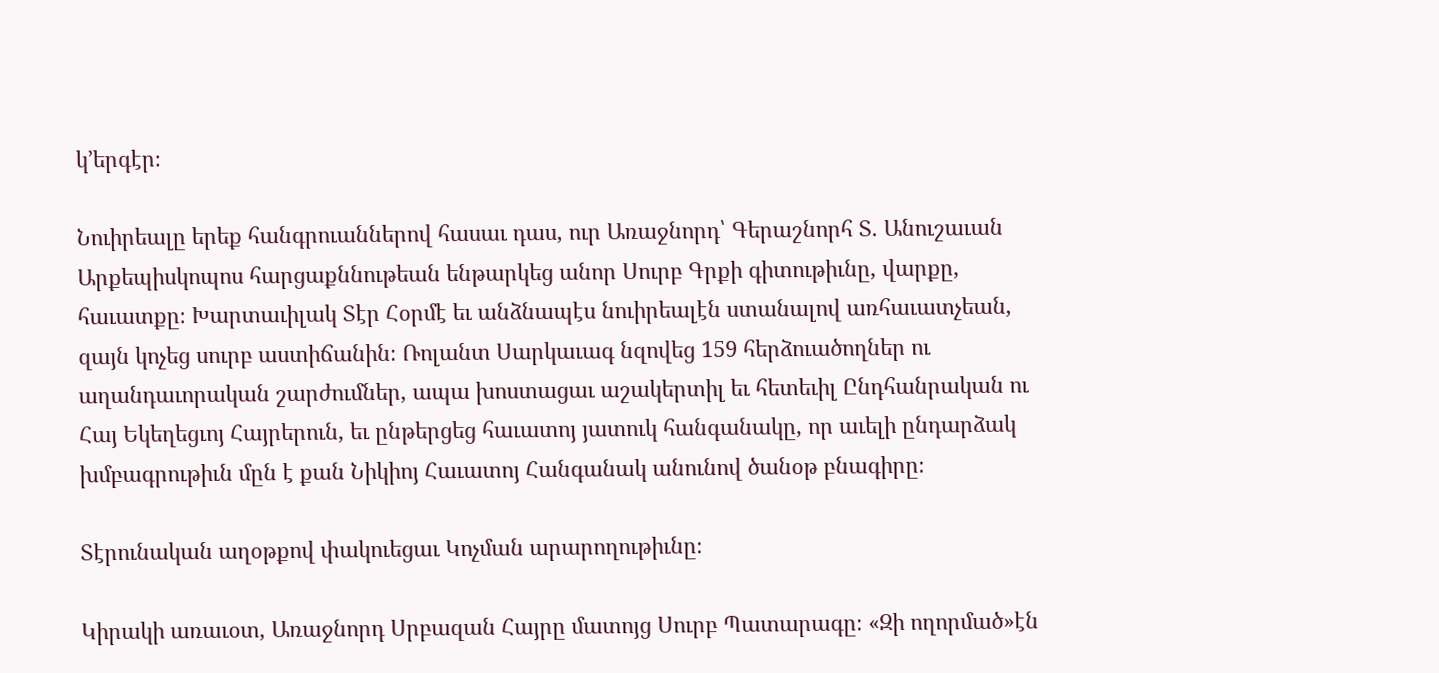կ՚երգէր։

Նուիրեալը երեք հանգրուաններով հասաւ դաս, ուր Առաջնորդ՝ Գերաշնորհ Տ. Անուշաւան Արքեպիսկոպոս հարցաքննութեան ենթարկեց անոր Սուրբ Գրքի գիտութիւնը, վարքը, հաւատքը։ Խարտաւիլակ Տէր Հօրմէ եւ անձնապէս նուիրեալէն ստանալով առհաւատչեան, զայն կոչեց սուրբ աստիճանին։ Ռոլանտ Սարկաւագ նզովեց 159 հերձուածողներ ու աղանդաւորական շարժումներ, ապա խոստացաւ աշակերտիլ եւ հետեւիլ Ընդհանրական ու Հայ Եկեղեցւոյ Հայրերուն, եւ ընթերցեց հաւատոյ յատուկ հանգանակը, որ աւելի ընդարձակ խմբագրութիւն մըն է քան Նիկիոյ Հաւատոյ Հանգանակ անունով ծանօթ բնագիրը։

Տէրունական աղօթքով փակուեցաւ Կոչման արարողութիւնը։

Կիրակի առաւօտ, Առաջնորդ Սրբազան Հայրը մատոյց Սուրբ Պատարագը։ «Զի ողորմած»էն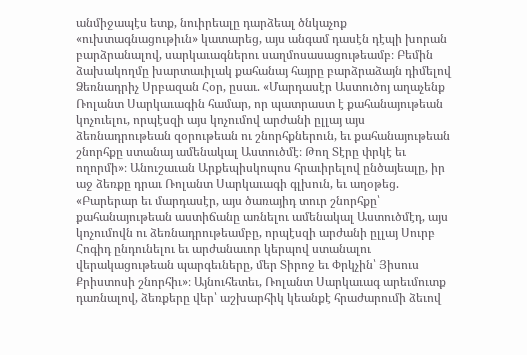անմիջապէս ետք, նուիրեալը դարձեալ ծնկաչոք «ուխտագնացութիւն» կատարեց, այս անգամ դասէն դէպի խորան բարձրանալով, սարկաւագներու սաղմոսասացութեամբ։ Բեմին ձախակողմը խարտաւիլակ քահանայ հայրը բարձրաձայն դիմելով Ձեռնադրիչ Սրբազան Հօր, ըսաւ. «Մարդասէր Աստուծոյ աղաչենք Ռոլանտ Սարկաւագին համար, որ պատրաստ է քահանայութեան կոչուելու, որպէսզի այս կոչումով արժանի ըլլայ այս ձեռնադրութեան զօրութեան ու շնորհքներուն, եւ քահանայութեան շնորհքը ստանայ ամենակալ Աստուծմէ։ Թող Տէրը փրկէ եւ ողորմի»։ Անուշաւան Արքեպիսկոպոս հրաւիրելով ընծայեալը, իր աջ ձեռքը դրաւ Ռոլանտ Սարկաւագի գլխուն, եւ աղօթեց. «Բարերար եւ մարդասէր, այս ծառայիդ տուր շնորհքը՝ քահանայութեան աստիճանը առնելու ամենակալ Աստուծմէդ, այս կոչումովն ու ձեռնադրութեամբը, որպէսզի արժանի ըլլայ Սուրբ Հոգիդ ընդունելու եւ արժանաւոր կերպով ստանալու վերակացութեան պարգեւները, մեր Տիրոջ եւ Փրկչին՝ Յիսուս Քրիստոսի շնորհիւ»։ Այնուհետեւ, Ռոլանտ Սարկաւագ արեւմուտք դառնալով, ձեռքերը վեր՝ աշխարհիկ կեանքէ հրաժարումի ձեւով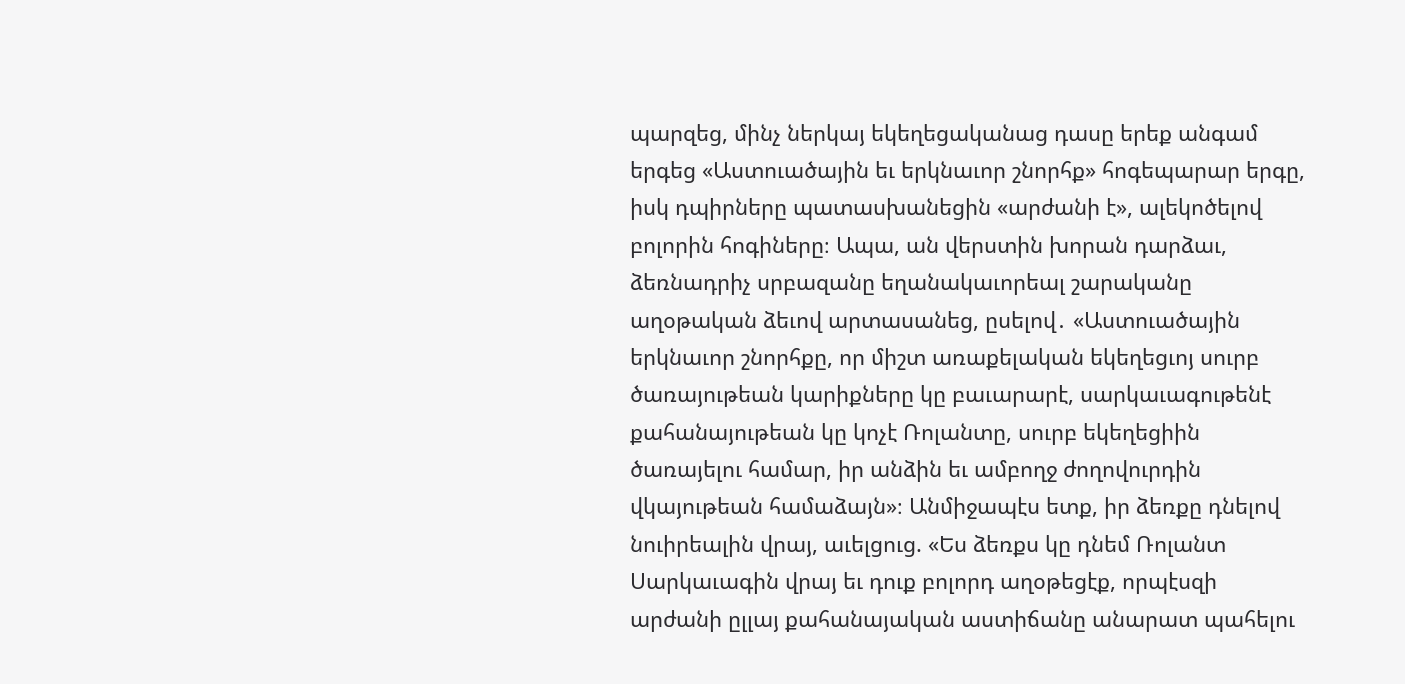պարզեց, մինչ ներկայ եկեղեցականաց դասը երեք անգամ երգեց «Աստուածային եւ երկնաւոր շնորհք» հոգեպարար երգը, իսկ դպիրները պատասխանեցին «արժանի է», ալեկոծելով բոլորին հոգիները։ Ապա, ան վերստին խորան դարձաւ, ձեռնադրիչ սրբազանը եղանակաւորեալ շարականը աղօթական ձեւով արտասանեց, ըսելով․ «Աստուածային երկնաւոր շնորհքը, որ միշտ առաքելական եկեղեցւոյ սուրբ ծառայութեան կարիքները կը բաւարարէ, սարկաւագութենէ քահանայութեան կը կոչէ Ռոլանտը, սուրբ եկեղեցիին ծառայելու համար, իր անձին եւ ամբողջ ժողովուրդին վկայութեան համաձայն»։ Անմիջապէս ետք, իր ձեռքը դնելով նուիրեալին վրայ, աւելցուց. «Ես ձեռքս կը դնեմ Ռոլանտ Սարկաւագին վրայ եւ դուք բոլորդ աղօթեցէք, որպէսզի արժանի ըլլայ քահանայական աստիճանը անարատ պահելու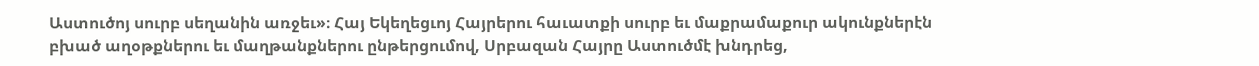Աստուծոյ սուրբ սեղանին առջեւ»։ Հայ Եկեղեցւոյ Հայրերու հաւատքի սուրբ եւ մաքրամաքուր ակունքներէն բխած աղօթքներու եւ մաղթանքներու ընթերցումով, Սրբազան Հայրը Աստուծմէ խնդրեց,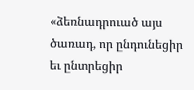«ձեռնադրուած այս ծառադ, որ ընդունեցիր եւ ընտրեցիր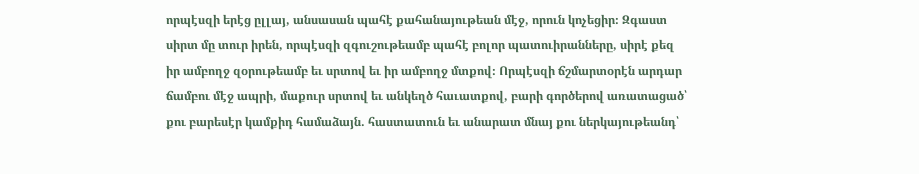որպէսզի երէց ըլլայ, անսասան պահէ քահանայութեան մէջ, որուն կոչեցիր։ Զգաստ սիրտ մը տուր իրեն, որպէսզի զգուշութեամբ պահէ բոլոր պատուիրանները, սիրէ քեզ իր ամբողջ զօրութեամբ եւ սրտով եւ իր ամբողջ մտքով։ Որպէսզի ճշմարտօրէն արդար ճամբու մէջ ապրի, մաքուր սրտով եւ անկեղծ հաւատքով, բարի գործերով առատացած՝ քու բարեսէր կամքիդ համաձայն. հաստատուն եւ անարատ մնայ քու ներկայութեանդ՝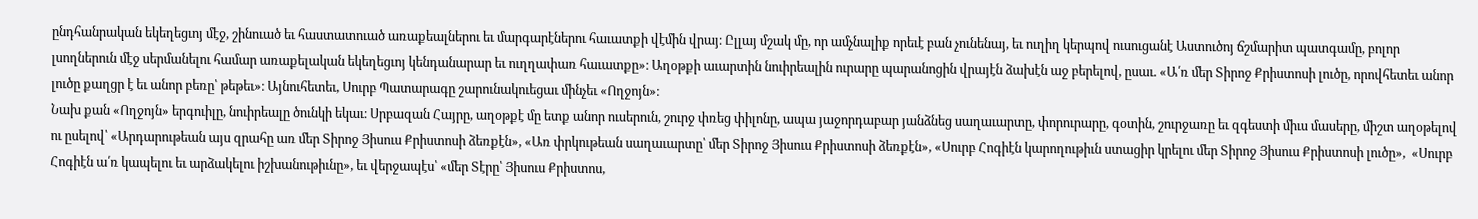ընդհանրական եկեղեցւոյ մէջ, շինուած եւ հաստատուած առաքեալներու եւ մարգարէներու հաւատքի վէմին վրայ։ Ըլլայ մշակ մը, որ ամչնալիք որեւէ բան չունենայ, եւ ուղիղ կերպով ուսուցանէ Աստուծոյ ճշմարիտ պատգամը, բոլոր լսողներուն մէջ սերմանելու համար առաքելական եկեղեցւոյ կենդանարար եւ ուղղափառ հաւատքը»։ Աղօթքի աւարտին նուիրեալին ուրարը պարանոցին վրայէն ձախէն աջ բերելով, ըսաւ. «Ա՛ռ մեր Տիրոջ Քրիստոսի լուծը, որովհետեւ անոր լուծը քաղցր է եւ անոր բեռը՝ թեթեւ»։ Այնուհետեւ, Սուրբ Պատարագը շարունակուեցաւ մինչեւ «Ողջոյն»։
Նախ քան «Ողջոյն» երգուիլը, նուիրեալը ծունկի եկաւ։ Սրբազան Հայրը, աղօթքէ մը ետք անոր ուսերուն, շուրջ փռեց փիլոնը, ապա յաջորդաբար յանձնեց սաղաւարտը, փորուրարը, գօտին, շուրջառը եւ զգեստի միւս մասերը, միշտ աղօթելով ու ըսելով՝ «Արդարութեան այս զրահը առ մեր Տիրոջ Յիսուս Քրիստոսի ձեռքէն», «Առ փրկութեան սաղաւարտը՝ մեր Տիրոջ Յիսուս Քրիստոսի ձեռքէն», «Սուրբ Հոգիէն կարողութիւն ստացիր կրելու մեր Տիրոջ Յիսուս Քրիստոսի լուծը»,  «Սուրբ Հոգիէն ա՛ռ կապելու եւ արձակելու իշխանութիւնը», եւ վերջապէս՝ «մեր Տէրը՝ Յիսուս Քրիստոս,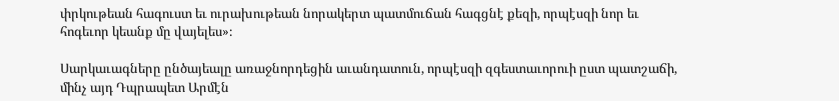փրկութեան հագուստ եւ ուրախութեան նորակերտ պատմուճան հագցնէ քեզի, որպէսզի նոր եւ հոգեւոր կեանք մը վայելես»։

Սարկաւագները ընծայեալը առաջնորդեցին աւանդատուն, որպէսզի զգեստաւորուի ըստ պատշաճի, մինչ այդ Դպրապետ Արմէն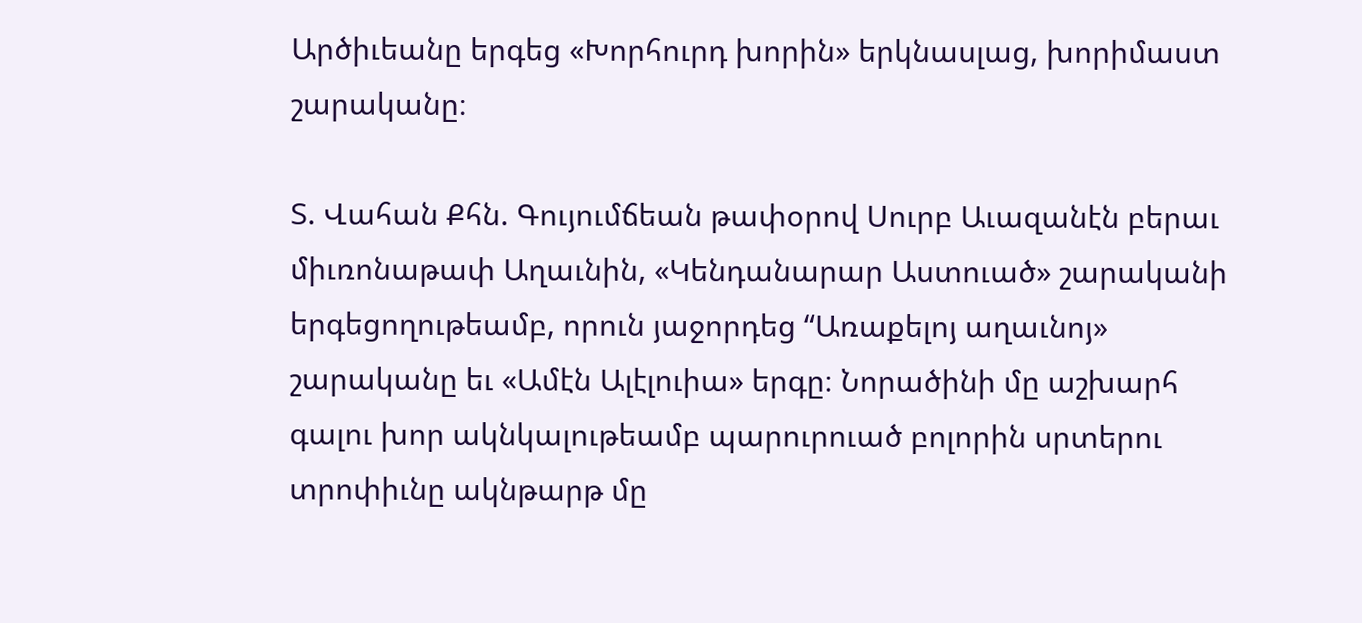Արծիւեանը երգեց «Խորհուրդ խորին» երկնասլաց, խորիմաստ շարականը։

Տ. Վահան Քհն. Գույումճեան թափօրով Սուրբ Աւազանէն բերաւ միւռոնաթափ Աղաւնին, «Կենդանարար Աստուած» շարականի երգեցողութեամբ, որուն յաջորդեց “Առաքելոյ աղաւնոյ» շարականը եւ «Ամէն Ալէլուիա» երգը։ Նորածինի մը աշխարհ գալու խոր ակնկալութեամբ պարուրուած բոլորին սրտերու տրոփիւնը ակնթարթ մը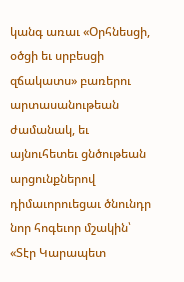կանգ առաւ «Օրհնեսցի, օծցի եւ սրբեսցի զճակատս» բառերու արտասանութեան ժամանակ, եւ այնուհետեւ ցնծութեան արցունքներով դիմաւորուեցաւ ծնունդր նոր հոգեւոր մշակին՝ «Տէր Կարապետ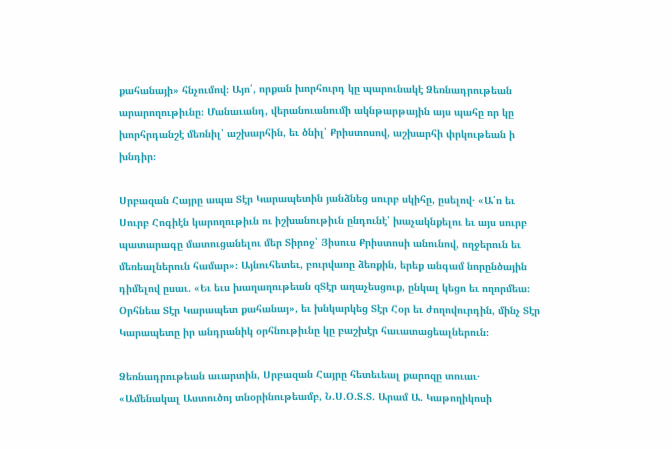քահանայի» հնչումով։ Այո՛, որքան խորհուրդ կը պարունակէ Ձեռնադրութեան արարողութիւնը։ Մանաւանդ, վերանուանումի ակնթարթային այս պահը որ կը խորհրդանշէ մեռնիլ՝ աշխարհին, եւ ծնիլ՝ Քրիստոսով, աշխարհի փրկութեան ի խնդիր։

Սրբազան Հայրը ապա Տէր Կարապետին յանձնեց սուրբ սկիհը, ըսելով․ «Ա՛ռ եւ Սուրբ Հոգիէն կարողութիւն ու իշխանութիւն ընդունէ՝ խաչակնքելու եւ այս սուրբ պատարագը մատուցանելու մեր Տիրոջ՝ Յիսուս Քրիստոսի անունով, ողջերուն եւ մեռեալներուն համար»։ Այնուհետեւ, բուրվառը ձեռքին, երեք անգամ նորընծային դիմելով ըսաւ. «Եւ եւս խաղաղութեան զՏէր աղաչեսցուք, ընկալ կեցո եւ ողորմեա։ Օրհնեա Տէր Կարապետ քահանայ», եւ խնկարկեց Տէր Հօր եւ ժողովուրդին, մինչ Տէր Կարապետը իր անդրանիկ օրհնութիւնը կը բաշխէր հաւատացեալներուն։

Ձեռնադրութեան աւարտին, Սրբազան Հայրը հետեւեալ քարոզը տուաւ․
«Ամենակալ Աստուծոյ տնօրինութեամբ, Ն.Ս.Օ.Տ.Տ. Արամ Ա. Կաթողիկոսի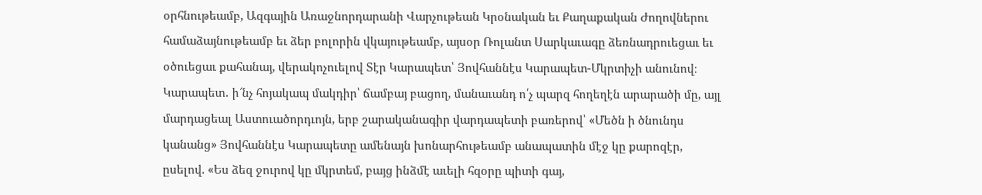օրհնութեամբ, Ազգային Առաջնորդարանի Վարչութեան Կրօնական եւ Քաղաքական Ժողովներու համաձայնութեամբ եւ ձեր բոլորին վկայութեամբ, այսօր Ռոլանտ Սարկաւագը ձեռնադրուեցաւ եւ օծուեցաւ քահանայ, վերակոչուելով Տէր Կարապետ՝ Յովհաննէս Կարապետ-Մկրտիչի անունով։ Կարապետ․ ի՜նչ հոյակապ մակդիր՝ ճամբայ բացող, մանաւանդ ո՛չ պարզ հողեղէն արարածի մը, այլ մարդացեալ Աստուածորդւոյն, երբ շարականագիր վարդապետի բառերով՝ «Մեծն ի ծնունդս կանանց» Յովհաննէս Կարապետը ամենայն խոնարհութեամբ անապատին մէջ կը քարոզէր, ըսելով. «Ես ձեզ ջուրով կը մկրտեմ, բայց ինձմէ աւելի հզօրը պիտի գայ,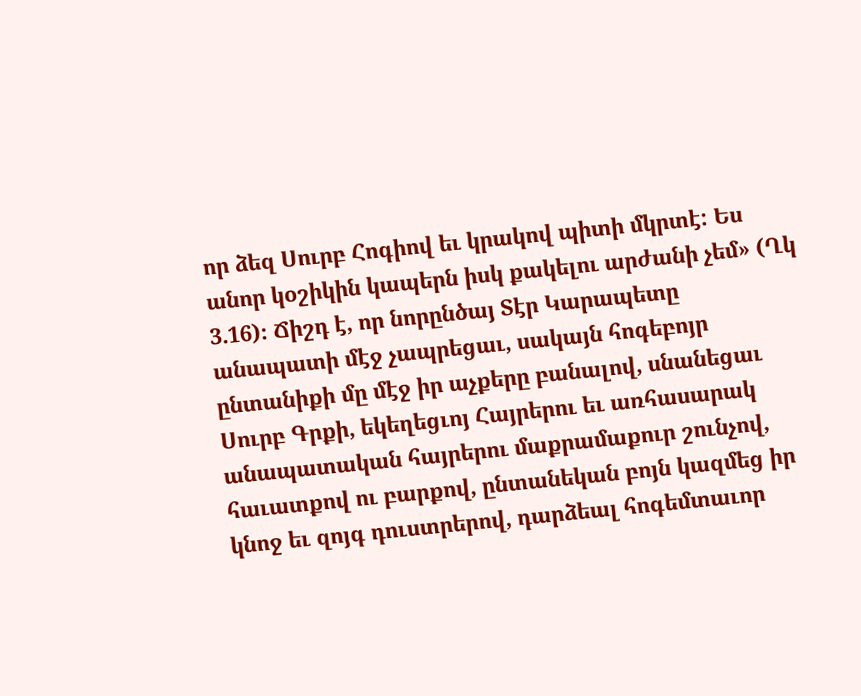որ ձեզ Սուրբ Հոգիով եւ կրակով պիտի մկրտէ: Ես անոր կօշիկին կապերն իսկ քակելու արժանի չեմ» (Ղկ 3.16)։ Ճիշդ է, որ նորընծայ Տէր Կարապետը անապատի մէջ չապրեցաւ, սակայն հոգեբոյր ընտանիքի մը մէջ իր աչքերը բանալով, սնանեցաւ Սուրբ Գրքի, եկեղեցւոյ Հայրերու եւ առհասարակ անապատական հայրերու մաքրամաքուր շունչով, հաւատքով ու բարքով, ընտանեկան բոյն կազմեց իր կնոջ եւ զոյգ դուստրերով, դարձեալ հոգեմտաւոր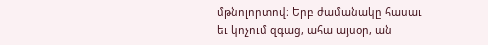մթնոլորտով։ Երբ ժամանակը հասաւ եւ կոչում զգաց, ահա այսօր, ան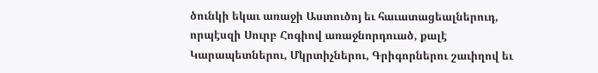ծունկի եկաւ առաջի Աստուծոյ եւ հաւատացեալներուդ, որպէսզի Սուրբ Հոգիով առաջնորդուած, քալէ Կարապետներու, Մկրտիչներու, Գրիգորներու շաւիղով եւ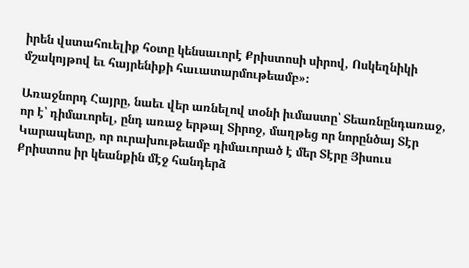իրեն վստահուելիք հօտը կենսաւորէ Քրիստոսի սիրով, Ոսկեղնիկի մշակոյթով եւ հայրենիքի հաւատարմութեամբ»։

Առաջնորդ Հայրը, նաեւ վեր առնելով տօնի իւմաստը՝ Տեառնընդառաջ, որ է՝ դիմաւորել, ընդ առաջ երթալ Տիրոջ, մաղթեց որ նորընծայ Տէր Կարապետը, որ ուրախութեամբ դիմաւորած է մեր Տէրը Յիսուս Քրիստոս իր կեանքին մէջ հանդերձ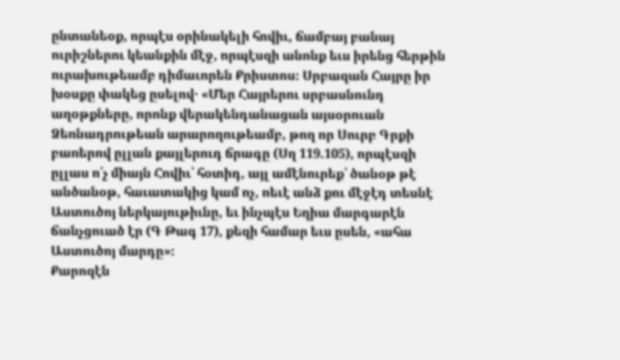ընտանեօք, որպէս օրինակելի հովիւ, ճամբայ բանայ ուրիշներու կեանքին մէջ, որպէսզի անոնք եւս իրենց հերթին ուրախութեամբ դիմաւորեն Քրիստոս։ Սրբազան Հայրը իր խօսքը փակեց ըսելով․ «Մեր Հայրերու սրբասնունդ աղօթքները, որոնք վերակենդանացան այսօրուան Ձեռնադրութեան արարողութեամբ, թող որ Սուրբ Գրքի բառերով ըլլան քայլերուդ ճրագը (Սղ 119.105), որպէսզի ըլլաս ո՛չ միայն Հովիւ՝ հօտիդ, այլ ամէնուրեք՝ ծանօթ թէ անծանօթ, հաւատակից կամ ոչ, ոեւէ անձ քու մէջէդ տեսնէ Աստուծոյ ներկայութիւնը, եւ ինչպէս Եղիա մարգարէն ճանչցուած էր (Գ Թագ 17), քեզի համար եւս ըսեն, «ահա Աստուծոյ մարդը»։
Քարոզէն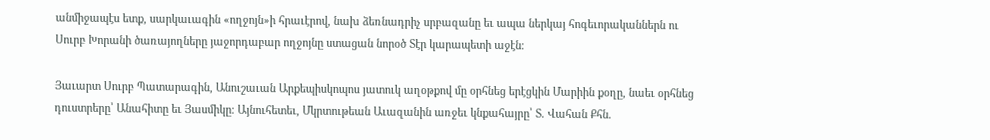անմիջապէս ետք, սարկաւագին «ողջոյն»ի հրաւէրով, նախ ձեռնադրիչ սրբազանը եւ ապա ներկայ հոգեւորականներն ու Սուրբ Խորանի ծառայողները յաջորդաբար ողջոյնը ստացան նորօծ Տէր կարապետի աջէն։

Յաւարտ Սուրբ Պատարագին, Անուշաւան Արքեպիսկոպոս յատուկ աղօթքով մը օրհնեց երէցկին Մարիին քօղը, նաեւ օրհնեց դուստրերը՝ Անահիտը եւ Յասմիկը։ Այնուհետեւ, Մկրտութեան Աւազանին առջեւ կնքահայրը՝ Տ. Վահան Քհն.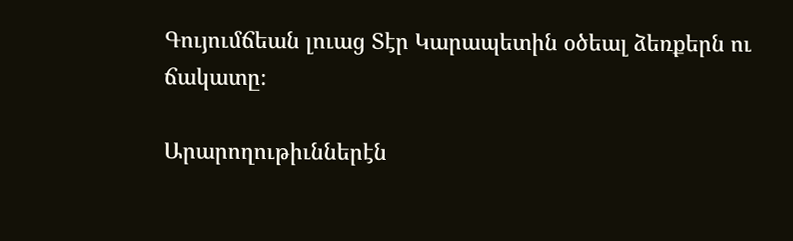Գույումճեան լուաց Տէր Կարապետին օծեալ ձեռքերն ու ճակատը։

Արարողութիւններէն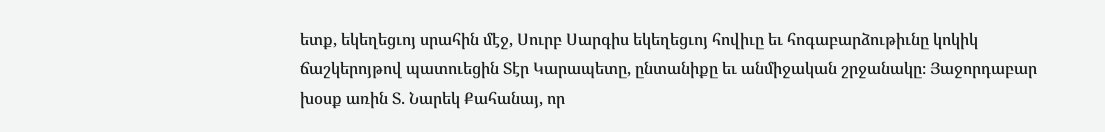ետք, եկեղեցւոյ սրահին մէջ, Սուրբ Սարգիս եկեղեցւոյ հովիւը եւ հոգաբարձութիւնը կոկիկ ճաշկերոյթով պատուեցին Տէր Կարապետը, ընտանիքը եւ անմիջական շրջանակը։ Յաջորդաբար խօսք առին Տ. Նարեկ Քահանայ, որ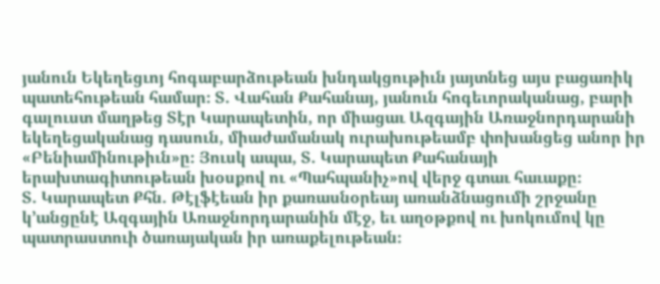յանուն Եկեղեցւոյ հոգաբարձութեան խնդակցութիւն յայտնեց այս բացառիկ պատեհութեան համար։ Տ. Վահան Քահանայ, յանուն հոգեւորականաց, բարի գալուստ մաղթեց Տէր Կարապետին, որ միացաւ Ազգային Առաջնորդարանի եկեղեցականաց դասուն, միաժամանակ ուրախութեամբ փոխանցեց անոր իր «Բենիամինութիւն»ը։ Յուսկ ապա, Տ. Կարապետ Քահանայի երախտագիտութեան խօսքով ու «Պահպանիչ»ով վերջ գտաւ հաւաքը։
Տ. Կարապետ Քհն. Թէլֆէեան իր քառասնօրեայ առանձնացումի շրջանը կ՚անցընէ Ազգային Առաջնորդարանին մէջ, եւ աղօթքով ու խոկումով կը պատրաստուի ծառայական իր առաքելութեան։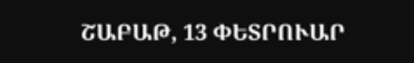ՇԱԲԱԹ, 13 ՓԵՏՐՈՒԱՐ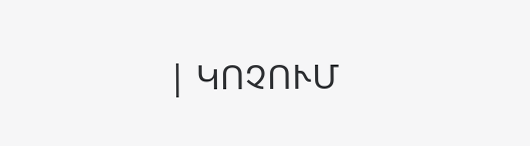| ԿՈՉՈՒՄ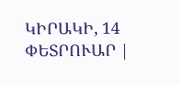ԿԻՐԱԿԻ, 14 ՓԵՏՐՈՒԱՐ |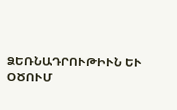ՁԵՌՆԱԴՐՈՒԹԻՒՆ ԵՒ ՕԾՈՒՄ